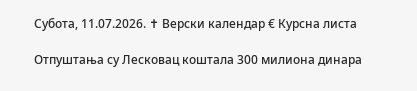Субота, 11.07.2026. ✝ Верски календар € Курсна листа

Отпуштања су Лесковац коштала 300 милиона динара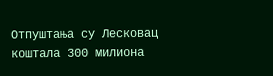Отпуштања су Лесковац коштала 300 милиона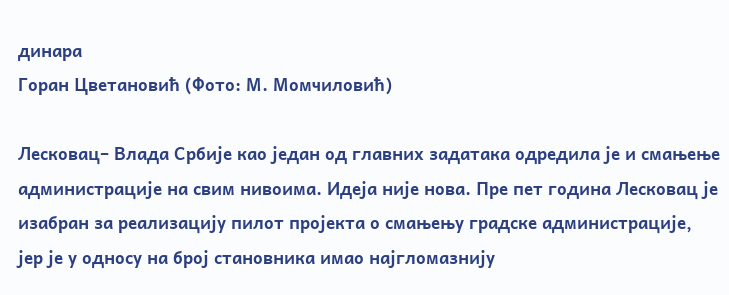динара
Горан Цветановић (Фото: М. Момчиловић)

Лесковац– Влада Србије као један од главних задатака одредила је и смањење администрације на свим нивоима. Идеја није нова. Пре пет година Лесковац је изабран за реализацију пилот пројекта о смањењу градске администрације, јер је у односу на број становника имао најгломазнију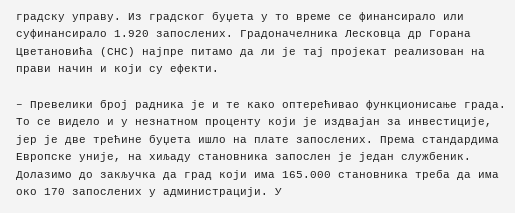градску управу. Из градског буџета у то време се финансирало или суфинансирало 1.920 запослених. Градоначелника Лесковца др Горана Цветановића (СНС) најпре питамо да ли је тај пројекат реализован на прави начин и који су ефекти.

– Превелики број радника је и те како оптерећивао функционисање града. То се видело и у незнатном проценту који је издвајан за инвестиције, јер је две трећине буџета ишло на плате запослених. Према стандардима Европске уније, на хиљаду становника запослен је један службеник. Долазимо до закључка да град који има 165.000 становника треба да има око 170 запослених у администрацији. У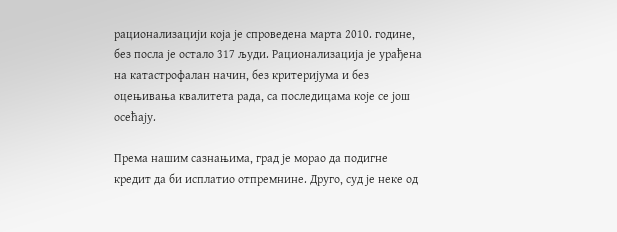рационализацији која је спроведена марта 2010. године, без посла је остало 317 људи. Рационализација је урађена на катастрофалан начин, без критеријума и без оцењивања квалитета рада, са последицама које се још осећају.

Према нашим сазнањима, град је морао да подигне кредит да би исплатио отпремнине. Друго, суд је неке од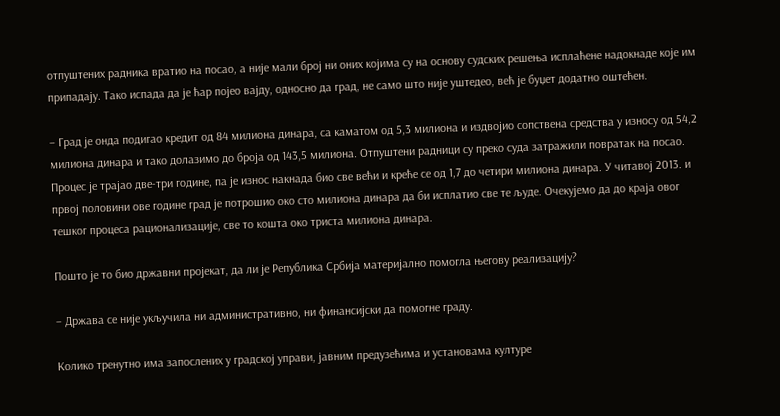отпуштених радника вратио на посао, а није мали број ни оних којима су на основу судских решења исплаћене надокнаде које им припадају. Тако испада да је ћар појео вајду, односно да град, не само што није уштедео, већ је буџет додатно оштећен.

– Град је онда подигао кредит од 84 милиона динара, са каматом од 5,3 милиона и издвојио сопствена средства у износу од 54,2 милиона динара и тако долазимо до броја од 143,5 милиона. Отпуштени радници су преко суда затражили повратак на посао. Процес је трајао две-три године, па је износ накнада био све већи и креће се од 1,7 до четири милиона динара. У читавој 2013. и првој половини ове године град је потрошио око сто милиона динара да би исплатио све те људе. Очекујемо да до краја овог тешког процеса рационализације, све то кошта око триста милиона динара.

Пошто је то био државни пројекат, да ли је Република Србија материјално помогла његову реализацију?

– Држава се није укључила ни административно, ни финансијски да помогне граду.

Колико тренутно има запослених у градској управи, јавним предузећима и установама културе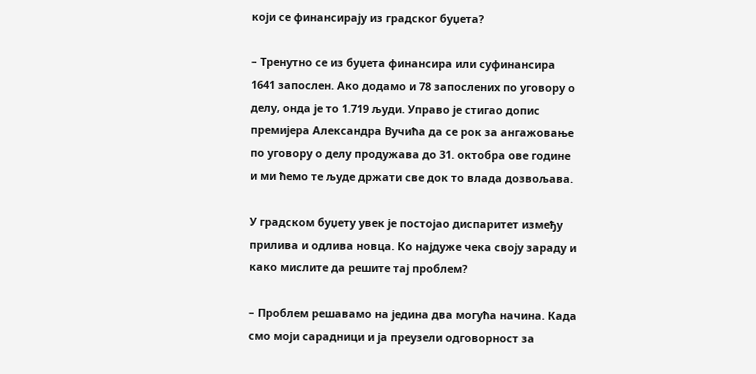који се финансирају из градског буџета?

– Тренутно се из буџета финансира или суфинансира 1641 запослен. Ако додамо и 78 запослених по уговору о делу, онда је то 1.719 људи. Управо је стигао допис премијера Александра Вучића да се рок за ангажовање по уговору о делу продужава до 31. октобра ове године и ми ћемо те људе држати све док то влада дозвољава.

У градском буџету увек је постојао диспаритет између прилива и одлива новца. Ко најдуже чека своју зараду и како мислите да решите тај проблем?

– Проблем решавамо на једина два могућа начина. Када смо моји сарадници и ја преузели одговорност за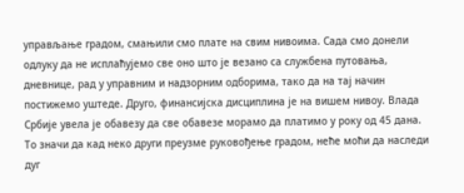управљање градом, смањили смо плате на свим нивоима. Сада смо донели одлуку да не исплаћујемо све оно што је везано са службена путовања, дневнице, рад у управним и надзорним одборима, тако да на тај начин постижемо уштеде. Друго, финансијска дисциплина је на вишем нивоу. Влада Србије увела је обавезу да све обавезе морамо да платимо у року од 45 дана. То значи да кад неко други преузме руковођење градом, неће моћи да наследи дуг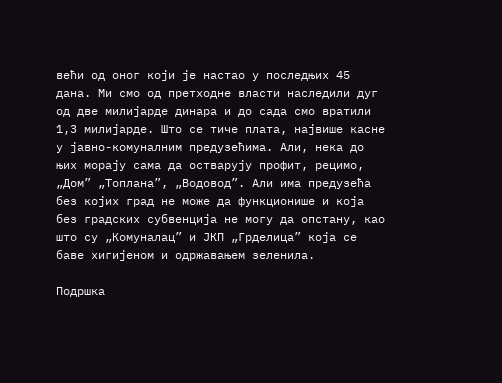већи од оног који је настао у последњих 45 дана. Ми смо од претходне власти наследили дуг од две милијарде динара и до сада смо вратили 1,3 милијарде. Што се тиче плата, највише касне у јавно-комуналним предузећима. Али, нека до њих морају сама да остварују профит, рецимо, „Дом” „Топлана”, „Водовод”. Али има предузећа без којих град не може да функционише и која без градских субвенција не могу да опстану, као што су „Комуналац” и ЈКП „Грделица” која се баве хигијеном и одржавањем зеленила.

Подршка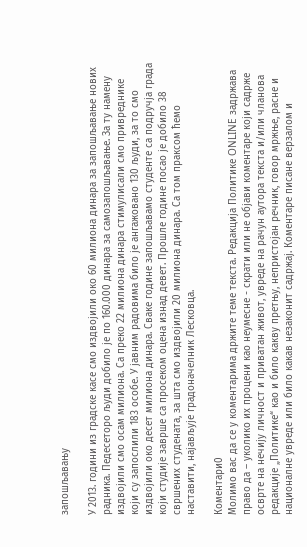запошљавању

У 2013. години из градске касе смо издвојили око 60 милиона динара за запошљавање нових радника. Педесеторо људи добило је по 160.000 динара за самозапошљавање. За ту намену издвојили смо осам милиона. Са преко 22 милиона динара стимулисали смо привреднике који су запослили 183 особе. У јавним радовима било је ангажовано 130 људи, за то смо издвојили око десет милиона динара. Сваке године запошљавамо студенте са подручја града који студије заврше са просеком оцена изнад девет. Прошле године посао је добило 38 свршених студената, за шта смо издвојили 20 милиона динара. Са том праксом ћемо наставити, најављује градоначелник Лесковца.

Коментари0
Молимо вас да се у коментарима држите теме текста. Редакција Политике ONLINE задржава право да – уколико их процени као неумесне - скрати или не објави коментаре који садрже осврте на нечију личност и приватан живот, увреде на рачун аутора текста и/или чланова редакције „Политике“ као и било какву претњу, непристојан речник, говор мржње, расне и националне увреде или било какав незаконит садржај. Коментаре писане верзалом и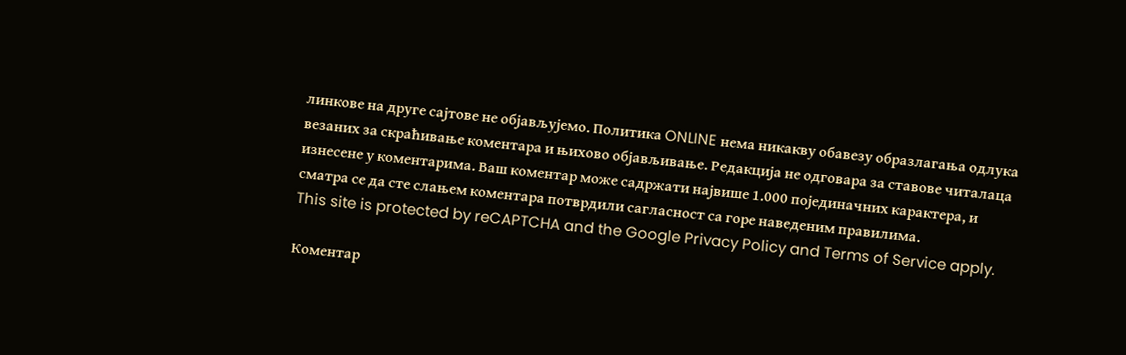линкове на друге сајтове не објављујемо. Политика ONLINE нема никакву обавезу образлагања одлука везаних за скраћивање коментара и њихово објављивање. Редакција не одговара за ставове читалаца изнесене у коментарима. Ваш коментар може садржати највише 1.000 појединачних карактера, и сматра се да сте слањем коментара потврдили сагласност са горе наведеним правилима.
This site is protected by reCAPTCHA and the Google Privacy Policy and Terms of Service apply.

Комeнтар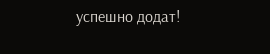успeшно додат!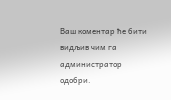Ваш комeнтар ћe бити видљив чим га администратор одобри.